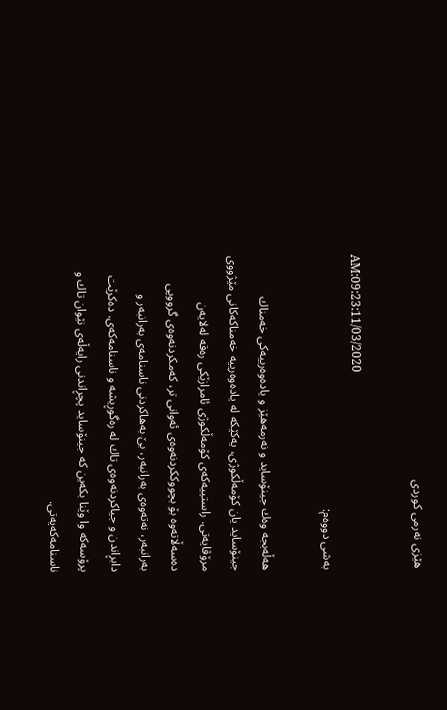هێزی نه‌رمی كوردی

AM:09:23:11/03/2020
به‌شی دووه‌م:

هه‌ڵه‌بجه‌ وه‌ك جینۆساید و نه‌رمه‌هێز و یاده‌وه‌رییه‌كی خه‌مناك
جینۆساید یان كۆمه‌ڵكوژی، یه‌كێكه‌ له‌ یاده‌وه‌رییه‌ خه‌مناكه‌كانی مێژووی مرۆڤایه‌تی. راستییه‌كه‌ی كۆمه‌ڵكوژی ئامرازێكی ره‌قه‌ له‌لایه‌ن ده‌سه‌ڵاته‌وه‌ بۆ بچووككردنه‌وه‌ی ئه‌وانی تر، كه‌مكردنه‌وه‌ی گرووپی به‌رانبه‌ر، نه‌ته‌وه‌ی به‌رانبه‌ر، بێ به‌هاكردنی ناسنامه‌ی به‌رانبه‌ر و دابڕاندن و جیاكردنه‌وه‌ی تاك له‌ ره‌گوڕیشه‌ و ناسنامه‌كه‌ی. ده‌كرێت پرۆسه‌كه‌ وا وێنا بكه‌ین كه‌ جینۆساید پچڕاندنی رایه‌ڵه‌ی نێوان تاك و ناسنامه‌كه‌یه‌تی.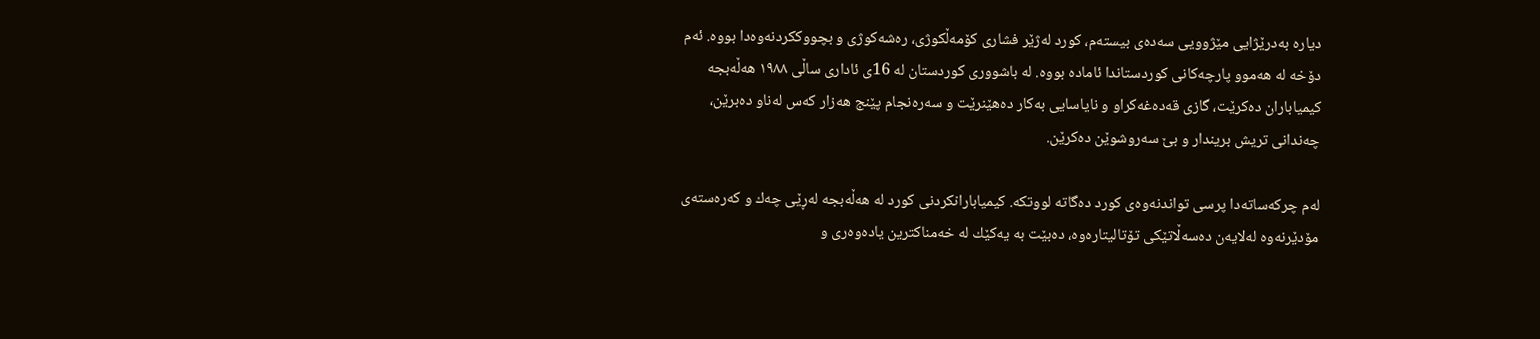دیاره‌ به‌درێژایی مێژوویی سه‌ده‌ی بیسته‌م، كورد له‌ژێر فشاری كۆمه‌ڵكوژی، ره‌شه‌كوژی و بچووككردنه‌وه‌دا بووه‌. ئه‌م دۆخه‌ له‌ هه‌موو پارچه‌كانی كوردستاندا ئاماده‌ بووه‌. له‌ باشووری كوردستان له‌ 16ی ئاداری ساڵی ١٩٨٨ هه‌ڵه‌بجه‌ كیمیاباران ده‌كرێت، گازی قه‌ده‌غه‌كراو و نایاسایی به‌كار ده‌هێنرێت و سه‌ره‌نجام پێنج هه‌زار كه‌س له‌ناو ده‌برێن، چه‌ندانی تریش بریندار و بێ سه‌روشوێن ده‌كرێن.

له‌م چركه‌ساته‌دا پرسی تواندنه‌وه‌ی كورد ده‌گاته‌ لووتكه‌. كیمیابارانكردنی كورد له‌ هه‌ڵه‌بجه‌ له‌ڕێی چه‌ك و كه‌ره‌سته‌ی مۆدێرنه‌وه‌ له‌لایه‌ن ده‌سه‌ڵاتێكی تۆتالیتاره‌وه‌، ده‌بێت به‌ یه‌كێك له‌ خه‌مناكترین یاده‌وه‌ری و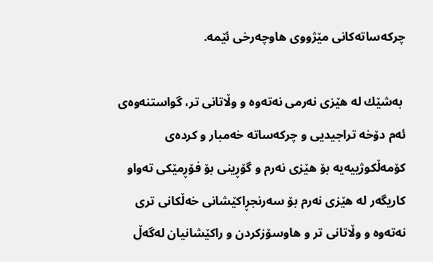چركه‌ساته‌كانی مێژووی هاوچه‌رخی ئێمه‌.

 به‌شێك له‌ هێزی نه‌رمی نه‌ته‌وه‌ و وڵاتانی تر، گواستنه‌وه‌ی ئه‌م دۆخه‌ تراجیدیی و چركه‌ساته‌ خه‌مبار و كرده‌ی كۆمه‌ڵكوژییه‌یه‌ بۆ هێزی نه‌رم و گۆڕینی بۆ فۆڕمێكی ته‌واو كاریگه‌ر له‌ هێزی نه‌رم بۆ سه‌رنجڕاكێشانی خه‌ڵكانی تری نه‌ته‌وه‌ و وڵاتانی تر و هاوسۆزكردن و راكێشانیان له‌گه‌ڵ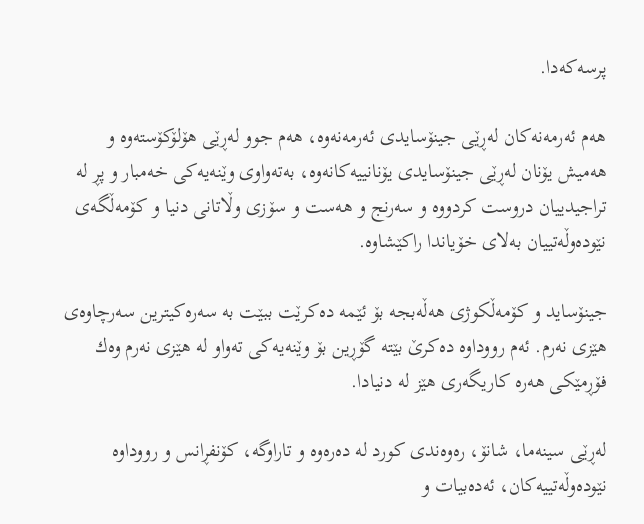پرسه‌كه‌دا.

هه‌م ئه‌رمه‌نه‌كان له‌ڕێی جینۆسایدی ئه‌رمه‌نه‌وه‌، هه‌م جوو له‌ڕێی هۆلۆكۆسته‌وه‌ و هه‌میش یۆنان له‌ڕێی جینۆسایدی یۆنانییه‌كانه‌وه‌، به‌ته‌واوی وێنه‌یه‌كی خه‌مبار و پڕ له‌ تراجیدییان دروست كردووه‌ و سه‌رنج و هه‌ست و سۆزی وڵاتانی دنیا و كۆمه‌ڵگه‌ی نێوده‌وڵه‌تییان به‌لای خۆیاندا راكێشاوه‌.

جینۆساید و كۆمه‌ڵكوژی هه‌ڵه‌بجه‌ بۆ ئێمه‌ ده‌كرێت ببێت به‌ سه‌ره‌كیترین سه‌رچاوه‌ی هێزی نه‌رم. ئه‌م رووداوه‌ ده‌كرێ بێته‌ گۆڕین بۆ وێنه‌یه‌كی ته‌واو له‌ هێزی نه‌رم وه‌ك فۆڕمێكی هه‌ره‌ كاریگه‌ری هێز له‌ دنیادا.

له‌ڕێی سینه‌ما، شانۆ، ره‌وه‌ندی كورد له‌ ده‌ره‌وه‌ و تاراوگه‌، كۆنفڕانس و رووداوه‌ نێوده‌وڵه‌تییه‌كان، ئه‌ده‌بیات و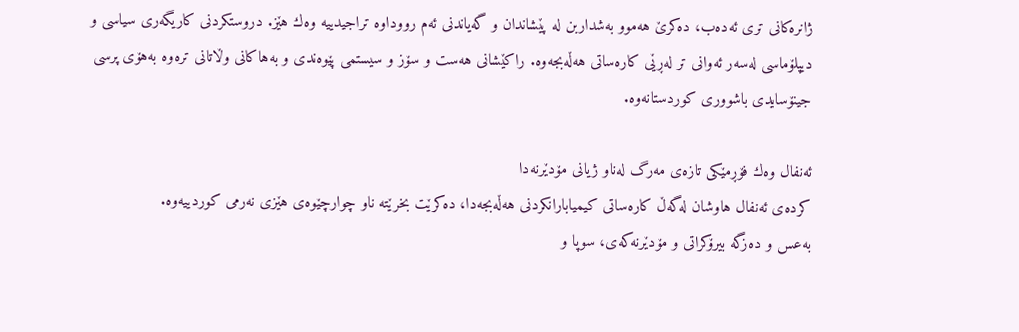ژانره‌كانی تری ئه‌ده‌ب، ده‌كرێ هه‌موو به‌شداربن له‌ پێشاندان و گه‌یاندنی ئه‌م رووداوه‌ تراجیدییه‌ وه‌ك هێز. دروستكردنی كاریگه‌ری سیاسی و دیپلۆماسی له‌سه‌ر ئه‌وانی تر له‌ڕێی كاره‌ساتی هه‌ڵه‌بجه‌وه‌. راكێشانی هه‌ست و سۆز و سیستمی پێوه‌ندی و به‌هاكانی وڵاتانی تره‌وه‌ به‌هۆی پرسی جینۆسایدی باشووری كوردستانه‌وه‌.

ئه‌نفال وه‌ك فۆڕمێكی تازه‌ی مه‌رگ له‌ناو ژیانی مۆدێرنه‌دا
كرده‌ی ئه‌نفال هاوشان له‌گه‌ڵ كاره‌ساتی كیمیابارانكردنی هه‌ڵه‌بجه‌دا، ده‌كرێت بخرێته‌ ناو چوارچێوه‌ی هێزی نه‌رمی كوردییه‌وه‌.
به‌عس و ده‌زگه‌ بیرۆكراتی و مۆدێرنه‌كه‌ی، سوپا و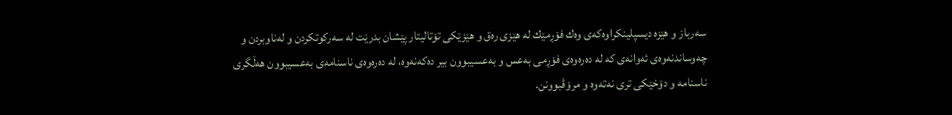سه‌رباز و هێزه‌ دیسپلینكراوه‌كه‌ی وه‌ك فۆڕمێك له‌ هێزی ره‌ق و هێزێكی تۆتالیتار پێشان بدرێت له‌ سه‌ركوتكردن و له‌ناوبردن و چه‌وساندنه‌وه‌ی ئه‌وانه‌ی كه‌ له‌ ده‌ره‌وه‌ی فۆڕمی به‌عس و به‌عسیبوون بیر ده‌كه‌نه‌وه‌، له‌ ده‌ره‌وه‌ی ناسنامه‌ی به‌عسیبوون هه‌ڵگری ناسنامه‌ و دۆخێكی تری نه‌ته‌وه‌ و مرۆڤبوونن.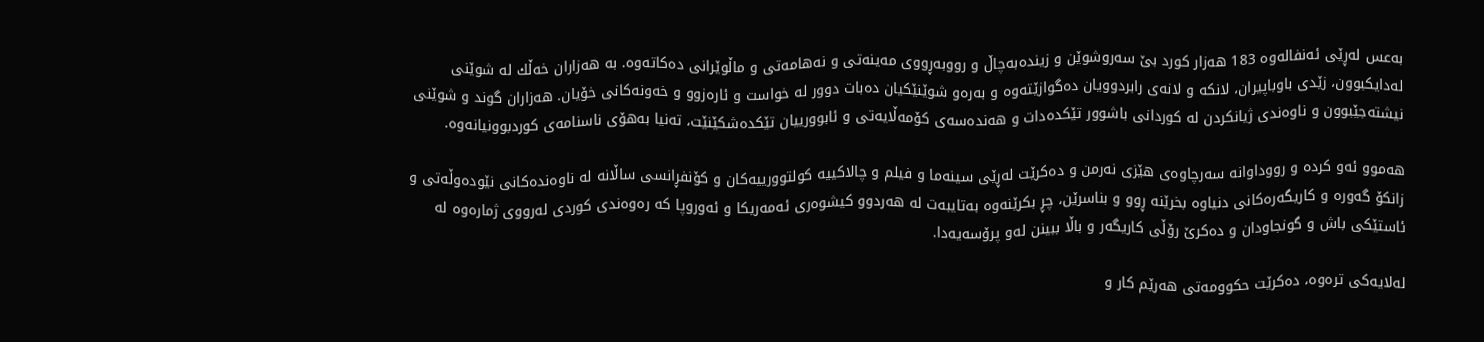به‌عس له‌ڕێی ئه‌نفاله‌وه‌ 183 هه‌زار كورد بێ سه‌روشوێن و زینده‌به‌چاڵ و رووبه‌ڕووی مه‌ینه‌تی و نه‌هامه‌تی و ماڵوێرانی ده‌كاته‌وه‌. به‌ هه‌زاران خه‌ڵك له‌ شوێنی له‌دایكبوون، زێدی باوباپیران، لانكه‌ و لانه‌ی رابردوویان ده‌گوازێته‌وه‌ و به‌ره‌و شوێنێكیان ده‌بات دوور له‌ خواست و ئاره‌زوو و خه‌ونه‌كانی خۆیان. هه‌زاران گوند و شوێنی نیشته‌جێبوون و ناوه‌ندی ژیانكردن له‌ كوردانی باشوور تێكده‌دات و هه‌نده‌سه‌ی كۆمه‌ڵایه‌تی و ئابوورییان تێكده‌شكێنێت، ته‌نیا به‌هۆی ناسنامه‌ی كوردبوونیانه‌وه‌.

هه‌موو ئه‌و كرده‌ و رووداوانه‌ سه‌رچاوه‌ی هێزی نه‌رمن و ده‌كرێت له‌ڕێی سینه‌ما و فیلم و چالاكییه‌ كولتوورییه‌كان و كۆنفڕانسی ساڵانه‌ له‌ ناوه‌نده‌كانی نێوده‌وڵه‌تی و زانكۆ گه‌وره‌ و كاریگه‌ره‌كانی دنیاوه‌ بخرێنه‌ ڕوو و بناسرێن، چڕ بكرێنه‌وه‌ به‌تایبه‌ت له‌ هه‌ردوو كیشوه‌ری ئه‌مه‌ریكا و ئه‌وروپا كه‌ ره‌وه‌ندی كوردی له‌رووی ژماره‌وه‌ له‌ ئاستێكی باش و گونجاودان و ده‌كرێ رۆڵی كاریگه‌ر و باڵا ببینن له‌و پرۆسه‌یه‌دا.

له‌لایه‌كی تره‌وه‌، ده‌كرێت حكوومه‌تی هه‌رێم كار و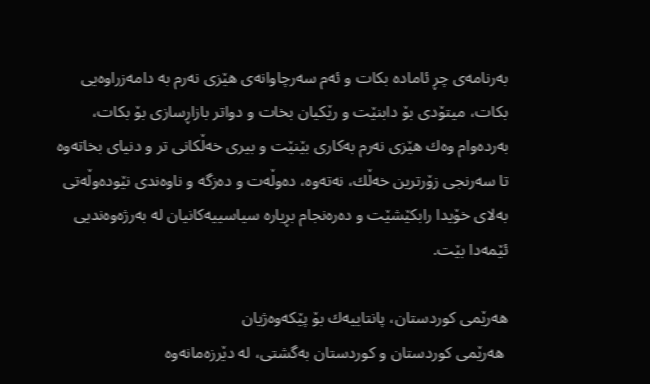به‌رنامه‌ی چڕ ئاماده‌ بكات و ئه‌م سه‌رچاوانه‌ی هێزی نه‌رم به‌ دامه‌زراوه‌یی بكات، میتۆدی بۆ دابنێت و رێكیان بخات و دواتر بازاڕسازی بۆ بكات، به‌رده‌وام وه‌ك هێزی نه‌رم به‌كاری بێنێت و بیری خه‌ڵكانی تر و دنیای بخاته‌وه‌ تا سه‌رنجی زۆرترین خه‌ڵك، نه‌ته‌وه‌، ده‌وڵه‌ت و ده‌زگه‌ و ناوه‌ندی نێوده‌وڵه‌تی به‌لای خۆیدا رابكێشێت و ده‌ره‌نجام بڕیاره‌ سیاسییه‌كانیان له‌ به‌رژه‌وه‌ندیی ئێمه‌دا بێت.

هه‌رێمی كوردستان، پانتاییه‌ك بۆ پێكه‌وه‌ژیان
 هه‌رێمی كوردستان و كوردستان به‌گشتی، له‌ دێرزه‌مانه‌وه‌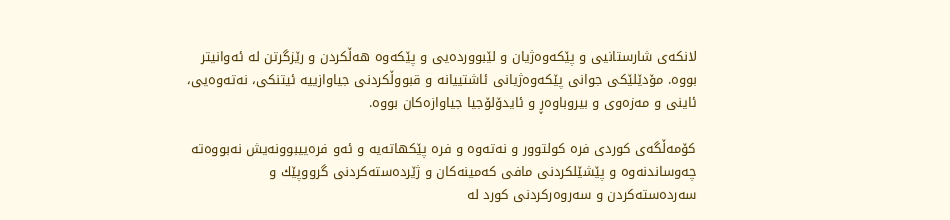لانكه‌ی شارستانیی و پێكه‌وه‌ژیان و لێبوورده‌یی و پێكه‌وه‌ هه‌ڵكردن و رێزگرتن له‌ ئه‌وانیتر بووه‌. مۆدێلێكی جوانی پێكه‌وه‌ژیانی ئاشتییانه‌ و قبووڵكردنی جیاوازییه‌ ئیتنكی، نه‌ته‌وه‌یی، ئاینی و مه‌زه‌وی و بیروباوه‌ڕ و ئایدۆلۆجیا جیاوازه‌كان بووه‌.

كۆمه‌ڵگه‌ی كوردی فره‌ كولتوور و نه‌ته‌وه‌ و فره‌ پێكهاته‌یه‌ و ئه‌و فره‌ییبوونه‌یش نه‌بووه‌ته‌ چه‌وساندنه‌وه‌ و پێشێلكردنی مافی كه‌مینه‌كان و ژێرده‌سته‌كردنی گرووپێك و سه‌رده‌سته‌كردن و سه‌روه‌ركردنی كورد له‌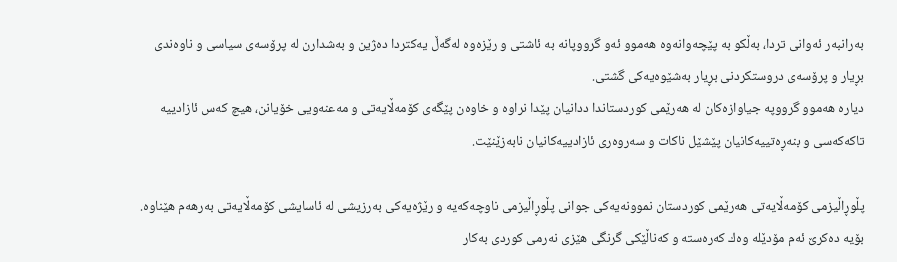به‌رانبه‌ر ئه‌وانی تردا، به‌ڵكو به‌ پێچه‌وانه‌وه‌ هه‌موو ئه‌و گرووپانه‌ به‌ ئاشتی و رێزه‌وه‌ له‌گه‌ڵ یه‌كتردا ده‌ژین و به‌شدارن له‌ پرۆسه‌ی سیاسی و ناوه‌ندی بڕیار و پرۆسه‌ی دروستكردنی بڕیار به‌شێوه‌یه‌كی گشتی.
دیاره‌ هه‌موو گرووپه‌ جیاوازه‌كان له‌ هه‌رێمی كوردستاندا ددانیان پێدا نراوه‌ و خاوه‌ن پێگه‌ی كۆمه‌ڵایه‌تی و مه‌عنه‌ویی خۆیانن، هیچ كه‌س ئازادییه‌ تاكه‌كه‌سی و بنه‌ڕه‌تییه‌كانیان پێشێل ناكات و سه‌روه‌ری ئازادییه‌كانیان نابه‌زێنێت.

پڵوڕاڵیزمی كۆمه‌ڵایه‌تی هه‌رێمی كوردستان نموونه‌یه‌كی جوانی پڵوڕاڵیزمی ناوچه‌كه‌یه‌ و رێژه‌یه‌كی به‌رزیشی له‌ ئاسایشی كۆمه‌ڵایه‌تی به‌رهه‌م هێناوه‌. بۆیه‌ ده‌كرێ ئه‌م مۆدێله‌ وه‌ك كه‌ره‌سته‌ و كه‌ناڵێكی گرنگی هێزی نه‌رمی كوردی به‌كار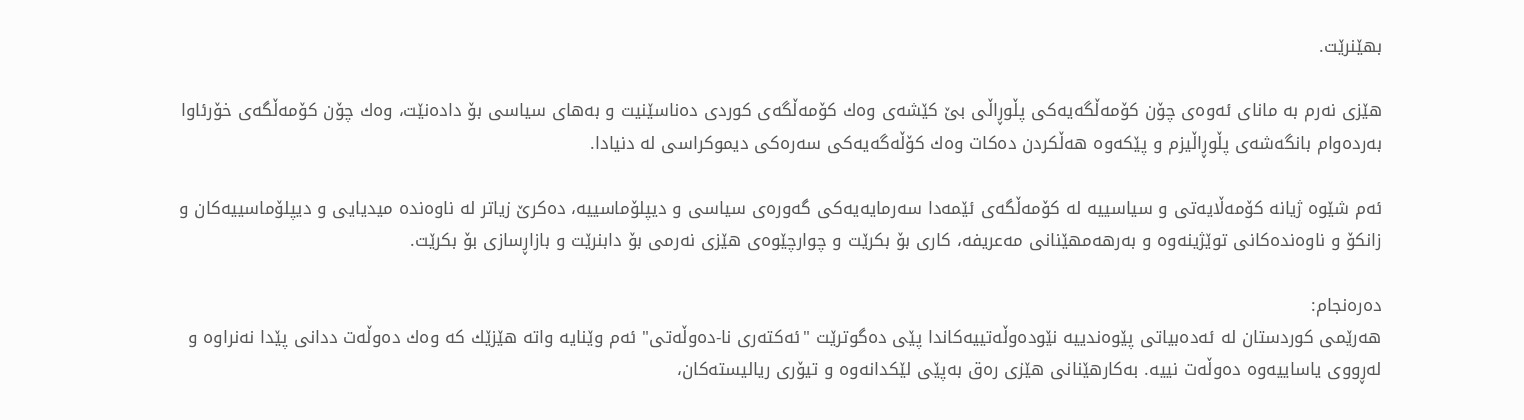بهێنرێت.

هێزی نه‌رم به‌ مانای ئه‌وه‌ی چۆن كۆمه‌ڵگه‌یه‌كی پڵوڕاڵی بێ كێشه‌ی وه‌ك كۆمه‌ڵگه‌ی كوردی ده‌ناسێنیت و به‌های سیاسی بۆ داده‌نێت، وه‌ك چۆن كۆمه‌ڵگه‌ی خۆرئاوا به‌رده‌وام بانگه‌شه‌ی پڵوڕاڵیزم و پێكه‌وه‌ هه‌ڵكردن ده‌كات وه‌ك كۆڵه‌گه‌یه‌كی سه‌ره‌كی دیموكراسی له‌ دنیادا.

ئه‌م شێوه‌ ژیانه‌ كۆمه‌ڵایه‌تی و سیاسییه‌ له‌ كۆمه‌ڵگه‌ی ئێمه‌دا سه‌رمایه‌یه‌كی گه‌وره‌ی سیاسی و دیپلۆماسییه‌، ده‌كرێ زیاتر له‌ ناوه‌نده‌ میدیایی و دیپلۆماسییه‌كان و زانكۆ و ناوه‌نده‌كانی توێژینه‌وه‌ و به‌رهه‌مهێنانی مه‌عریفه‌، كاری بۆ بكرێت و چوارچێوه‌ی هێزی نه‌رمی بۆ دابنرێت و بازاڕسازی بۆ بكرێت.

ده‌ره‌نجام:
هه‌رێمی كوردستان له‌ ئه‌ده‌بیاتی پێوه‌ندییه‌ نێوده‌وڵه‌تییه‌كاندا پێی ده‌گوترێت "ئه‌كته‌ری نا-ده‌وڵه‌تی" ئه‌م وێنایه‌ واته‌ هێزێك كه‌ وه‌ك ده‌وڵه‌ت ددانی پێدا نه‌نراوه‌ و له‌ڕووی یاساییه‌وه‌ ده‌وڵه‌ت نییه‌. به‌كارهێنانی هێزی ره‌ق به‌پێی لێكدانه‌وه‌ و تیۆری ریالیسته‌كان،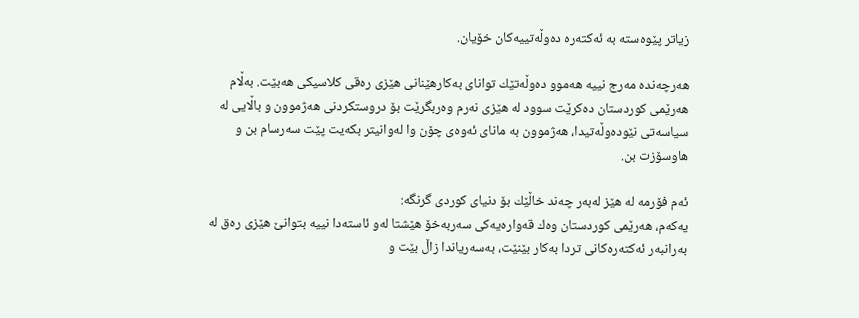زیاتر پێوه‌سته‌ به‌ ئه‌كته‌ره‌ ده‌وڵه‌تییه‌كان خۆیان.

هه‌رچه‌نده‌ مه‌رج نییه‌ هه‌موو ده‌وڵه‌تێك توانای به‌كارهێنانی هێزی ره‌قی كلاسیكی هه‌بێت. به‌ڵام هه‌رێمی كوردستان ده‌كرێت سوود له‌ هێزی نه‌رم وه‌ربگرێت بۆ دروستكردنی هه‌ژموون و باڵایی له‌ سیاسه‌تی نێوده‌وڵه‌تیدا، هه‌ژموون به‌ مانای ئه‌وه‌ی چۆن وا له‌وانیتر بكه‌یت پێت سه‌رسام بن و هاوسۆزت بن.

ئه‌م فۆرمه‌ له‌ هێز له‌به‌ر چه‌ند خاڵێك بۆ دنیای كوردی گرنگه‌:
یه‌كه‌م، هه‌رێمی كوردستان وه‌ك قه‌واره‌یه‌كی سه‌ربه‌خۆ هێشتا له‌و ئاسته‌دا نییه‌ بتوانێ هێزی ره‌ق له‌ به‌رانبه‌ر ئه‌كته‌ره‌كانی تردا به‌كار بێنێت، به‌سه‌ریاندا زاڵ بێت و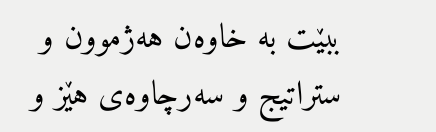ببێت به‌ خاوه‌ن هه‌ژموون و ستراتیج و سه‌رچاوه‌ی هێز و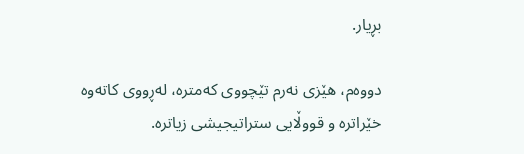بڕیار.

دووه‌م، هێزی نه‌رم تێچووی كه‌متره‌، له‌ڕووی كاته‌وه‌ خێراتره‌ و قووڵایی ستراتیجیشی زیاتره‌.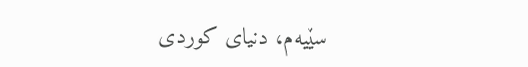سێیه‌م، دنیای كوردی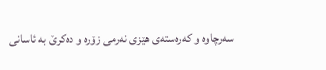سه‌رچاوه‌ و كه‌ره‌سته‌ی هێزی نه‌رمی زۆره‌ و ده‌كرێ به‌ ئاسانی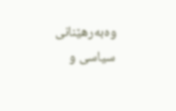وه‌به‌رهێنانی سیاسی و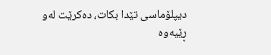دیپلۆماسی تێدا بكات، ده‌كرێت له‌و ڕێیه‌وه‌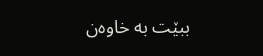ببێت به‌ خاوه‌ن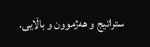ستراتیج و هه‌ژموون و باڵایی.